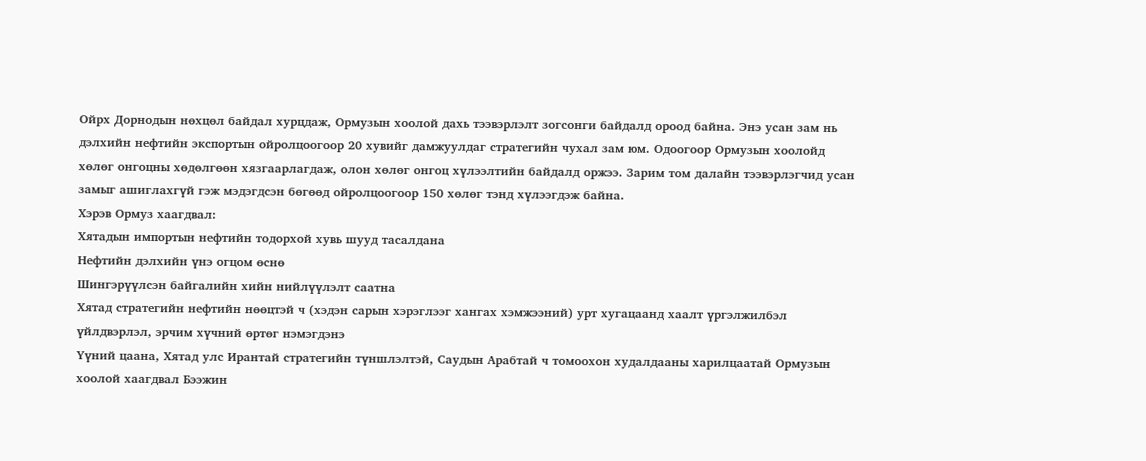Ойрх Дорнодын нөхцөл байдал хурцдаж, Ормузын хоолой дахь тээвэрлэлт зогсонги байдалд ороод байна. Энэ усан зам нь дэлхийн нефтийн экспортын ойролцоогоор 20 хувийг дамжуулдаг стратегийн чухал зам юм. Одоогоор Ормузын хоолойд хөлөг онгоцны хөдөлгөөн хязгаарлагдаж, олон хөлөг онгоц хүлээлтийн байдалд оржээ. Зарим том далайн тээвэрлэгчид усан замыг ашиглахгүй гэж мэдэгдсэн бөгөөд ойролцоогоор 150 хөлөг тэнд хүлээгдэж байна.
Хэрэв Ормуз хаагдвал:
Хятадын импортын нефтийн тодорхой хувь шууд тасалдана
Нефтийн дэлхийн үнэ огцом өснө
Шингэрүүлсэн байгалийн хийн нийлүүлэлт саатна
Хятад стратегийн нефтийн нөөцтэй ч (хэдэн сарын хэрэглээг хангах хэмжээний) урт хугацаанд хаалт үргэлжилбэл үйлдвэрлэл, эрчим хүчний өртөг нэмэгдэнэ
Үүний цаана, Хятад улс Ирантай стратегийн түншлэлтэй, Саудын Арабтай ч томоохон худалдааны харилцаатай Ормузын хоолой хаагдвал Бээжин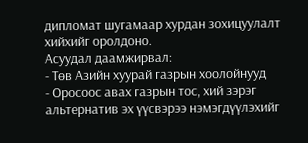дипломат шугамаар хурдан зохицуулалт хийхийг оролдоно.
Асуудал даамжирвал:
- Төв Азийн хуурай газрын хоолойнууд
- Оросоос авах газрын тос, хий зэрэг альтернатив эх үүсвэрээ нэмэгдүүлэхийг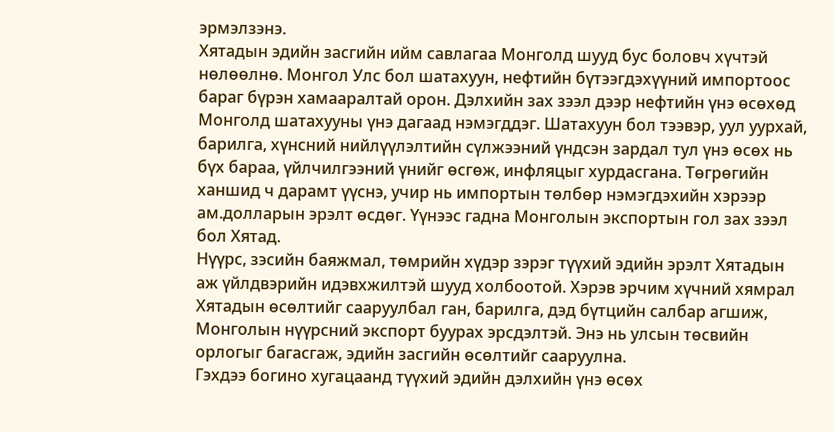эрмэлзэнэ.
Хятадын эдийн засгийн ийм савлагаа Монголд шууд бус боловч хүчтэй нөлөөлнө. Монгол Улс бол шатахуун, нефтийн бүтээгдэхүүний импортоос бараг бүрэн хамааралтай орон. Дэлхийн зах зээл дээр нефтийн үнэ өсөхөд Монголд шатахууны үнэ дагаад нэмэгддэг. Шатахуун бол тээвэр, уул уурхай, барилга, хүнсний нийлүүлэлтийн сүлжээний үндсэн зардал тул үнэ өсөх нь бүх бараа, үйлчилгээний үнийг өсгөж, инфляцыг хурдасгана. Төгрөгийн ханшид ч дарамт үүснэ, учир нь импортын төлбөр нэмэгдэхийн хэрээр ам.долларын эрэлт өсдөг. Үүнээс гадна Монголын экспортын гол зах зээл бол Хятад.
Нүүрс, зэсийн баяжмал, төмрийн хүдэр зэрэг түүхий эдийн эрэлт Хятадын аж үйлдвэрийн идэвхжилтэй шууд холбоотой. Хэрэв эрчим хүчний хямрал Хятадын өсөлтийг сааруулбал ган, барилга, дэд бүтцийн салбар агшиж, Монголын нүүрсний экспорт буурах эрсдэлтэй. Энэ нь улсын төсвийн орлогыг багасгаж, эдийн засгийн өсөлтийг сааруулна.
Гэхдээ богино хугацаанд түүхий эдийн дэлхийн үнэ өсөх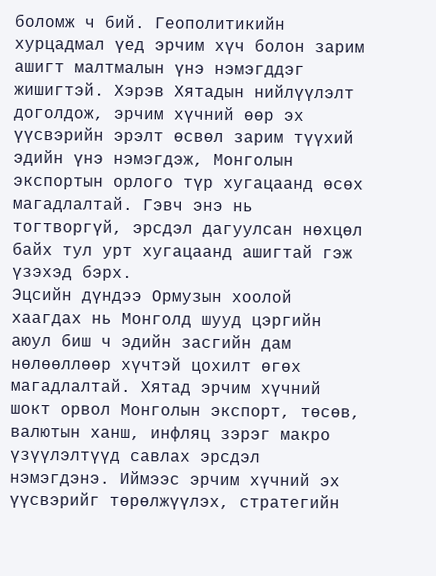боломж ч бий. Геополитикийн хурцадмал үед эрчим хүч болон зарим ашигт малтмалын үнэ нэмэгддэг жишигтэй. Хэрэв Хятадын нийлүүлэлт доголдож, эрчим хүчний өөр эх үүсвэрийн эрэлт өсвөл зарим түүхий эдийн үнэ нэмэгдэж, Монголын экспортын орлого түр хугацаанд өсөх магадлалтай. Гэвч энэ нь тогтворгүй, эрсдэл дагуулсан нөхцөл байх тул урт хугацаанд ашигтай гэж үзэхэд бэрх.
Эцсийн дүндээ Ормузын хоолой хаагдах нь Монголд шууд цэргийн аюул биш ч эдийн засгийн дам нөлөөллөөр хүчтэй цохилт өгөх магадлалтай. Хятад эрчим хүчний шокт орвол Монголын экспорт, төсөв, валютын ханш, инфляц зэрэг макро үзүүлэлтүүд савлах эрсдэл нэмэгдэнэ. Иймээс эрчим хүчний эх үүсвэрийг төрөлжүүлэх, стратегийн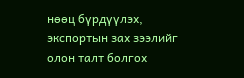нөөц бүрдүүлэх, экспортын зах зээлийг олон талт болгох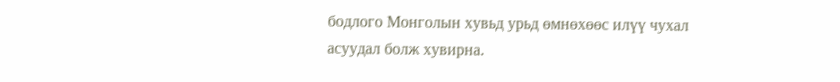бодлого Монголын хувьд урьд өмнөхөөс илүү чухал асуудал болж хувирна.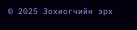© 2025 Зохиогчийн эрх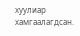хуулиар хамгаалагдсан.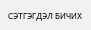СЭТГЭГДЭЛ БИЧИХ